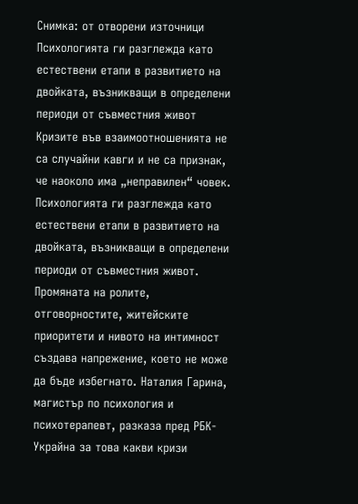Снимка: от отворени източници
Психологията ги разглежда като естествени етапи в развитието на двойката, възникващи в определени периоди от съвместния живот
Кризите във взаимоотношенията не са случайни кавги и не са признак, че наоколо има „неправилен“ човек. Психологията ги разглежда като естествени етапи в развитието на двойката, възникващи в определени периоди от съвместния живот. Промяната на ролите, отговорностите, житейските приоритети и нивото на интимност създава напрежение, което не може да бъде избегнато. Наталия Гарина, магистър по психология и психотерапевт, разказа пред РБК-Украйна за това какви кризи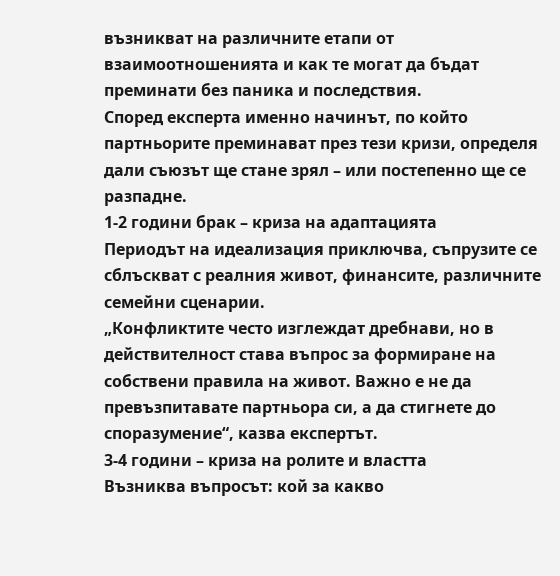възникват на различните етапи от взаимоотношенията и как те могат да бъдат преминати без паника и последствия.
Според експерта именно начинът, по който партньорите преминават през тези кризи, определя дали съюзът ще стане зрял – или постепенно ще се разпадне.
1-2 години брак – криза на адаптацията
Периодът на идеализация приключва, съпрузите се сблъскват с реалния живот, финансите, различните семейни сценарии.
„Конфликтите често изглеждат дребнави, но в действителност става въпрос за формиране на собствени правила на живот. Важно е не да превъзпитавате партньора си, а да стигнете до споразумение“, казва експертът.
3-4 години – криза на ролите и властта
Възниква въпросът: кой за какво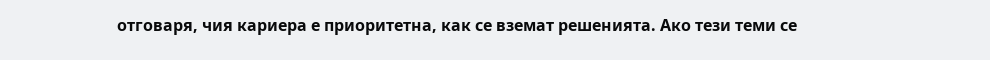отговаря, чия кариера е приоритетна, как се вземат решенията. Ако тези теми се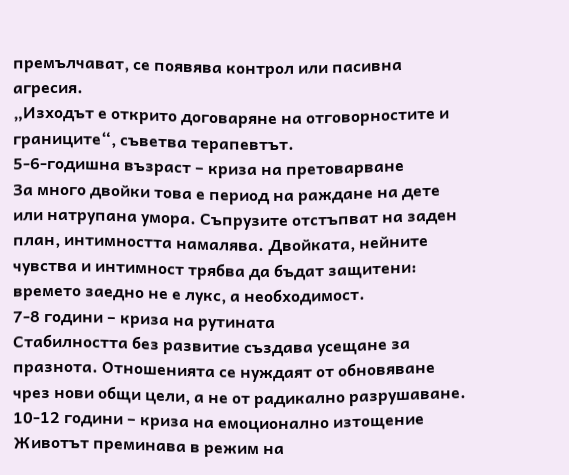премълчават, се появява контрол или пасивна агресия.
„Изходът е открито договаряне на отговорностите и границите“, съветва терапевтът.
5-6-годишна възраст – криза на претоварване
За много двойки това е период на раждане на дете или натрупана умора. Съпрузите отстъпват на заден план, интимността намалява. Двойката, нейните чувства и интимност трябва да бъдат защитени: времето заедно не е лукс, а необходимост.
7-8 години – криза на рутината
Стабилността без развитие създава усещане за празнота. Отношенията се нуждаят от обновяване чрез нови общи цели, а не от радикално разрушаване.
10-12 години – криза на емоционално изтощение
Животът преминава в режим на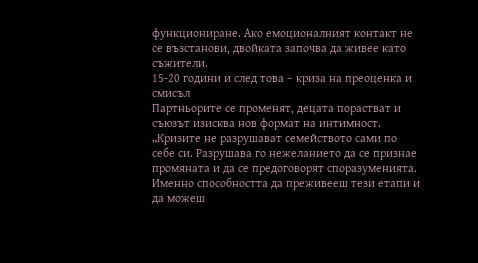функциониране. Ако емоционалният контакт не се възстанови, двойката започва да живее като съжители.
15-20 години и след това – криза на преоценка и смисъл
Партньорите се променят, децата порастват и съюзът изисква нов формат на интимност.
„Кризите не разрушават семейството сами по себе си. Разрушава го нежеланието да се признае промяната и да се предоговорят споразуменията. Именно способността да преживееш тези етапи и да можеш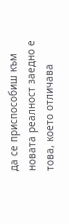да се приспособиш към новата реалност заедно е това, което отличава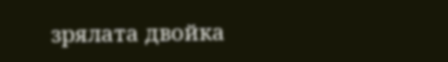зрялата двойка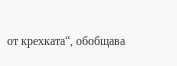от крехката“, обобщава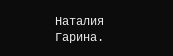Наталия Гарина.